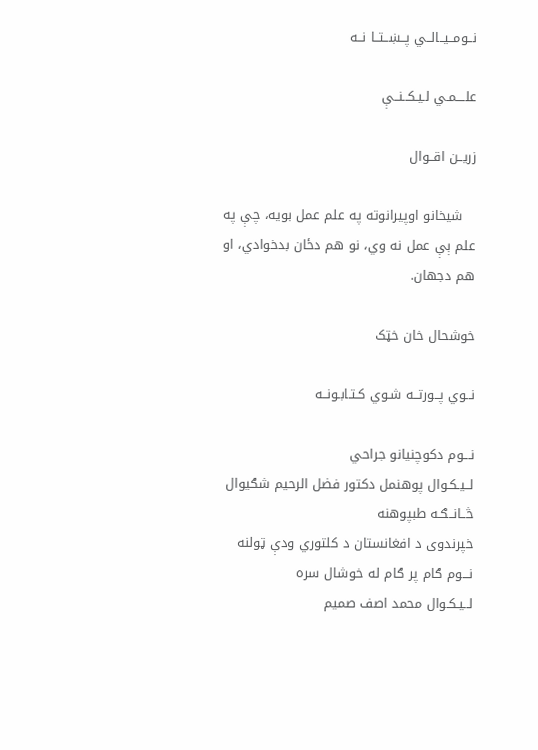نــومــیــالــي پــښــتــا نــه

علــــمـي لـيـکــنــې

زريــن اقــوال

   شيخانو اوپيرانوته په علم عمل بويه، چې په علم ېې عمل نه وي، نو هم دځان بدخوادي، او هم دجهان.

خوشحال خان خټک

نــوي پــورتــه شـوي کـتـابـونــه

نـــوم دکوچنیانو جراحي
لــیـکـوال پوهنمل دکتور فضل الرحيم شګيوال
څــانــګـه طبپوهنه
خپرندوی د افغانستان د کلتوري ودې ټولنه
نـــوم ګام پر ګام له خوشال سره
لــیـکـوال محمد اصف صمیم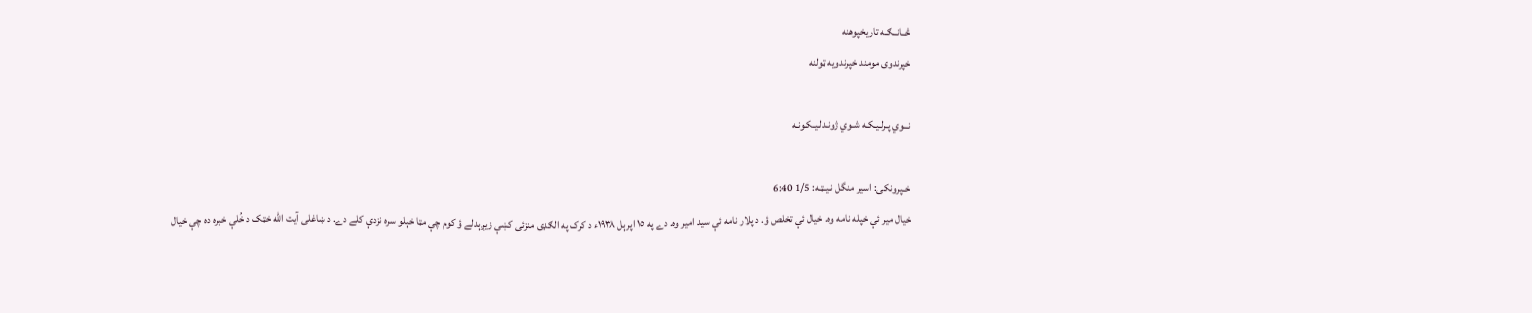څــانــګـه تاريخپوهنه
خپرندوی مومند خپرندويه ټولنه

نــوي پـرلـیـکـه شـوي ژونـدلـیـکـونـه

خـپرونکی: اسير منگل نـيـټـه: 1/5 6:40
خيال مير ئې خپله نامه وه. خيال ئې تخلص ؤ. د پلار نامه ئې سيد امير وه. دے په ١٥ اپرېل ١٩٣٨ء د کرک په الګډى منزئى کښې زيږېدلے ؤ کوم چې مټا خېلو سره نزدې کلے دے. د ښاغلى آيت الله خټک د خُلې خبره ده چې خيال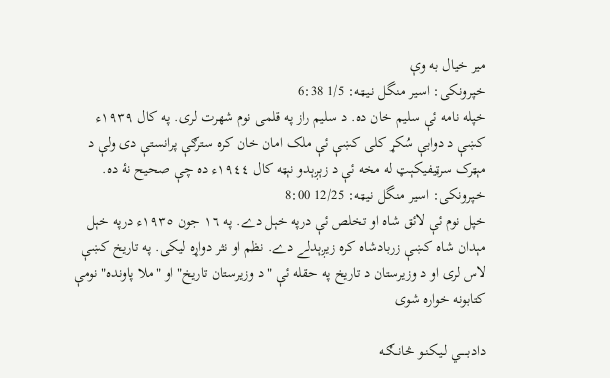مير خيال به وې
خـپرونکی: اسير منگل نـيـټـه: 1/5 6:38
خپله نامه ئې سليم خان ده. د سليم راز په قلمى نوم شهرت لرى. په کال ١٩٣٩ء کښې د دوابې سُکړ کلى کښې ئې ملک امان خان کره سترګې پرانستې دى ولې د مېټرک سرټيفيکېټ له مخه ئې د زېږېدو نېټه کال ١٩٤٤ء ده چې صحيح نۀ ده.
خـپرونکی: اسير منگل نـيـټـه: 12/25 8:00
خپل نوم ئې لائق شاه او تخلص ئې درپه خېل دے. په ١٦ جون ١٩٣٥ء درپه خېل مېدان شاه کښې زربادشاه کره زيږېدلے دے. نظم او نثر دواړه ليکى. په تاريخ کښې لاس لرى او د وزيرستان د تاريخ په حقله ئې "د وزيرستان تاريخ" او "ملا پاونده" نومې کتابونه خواره شوى

دادبـــــي لـيـکنـو څانــګـه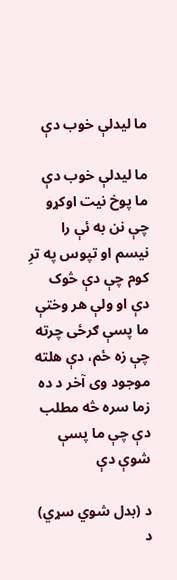ما ليدلې خوب دې

ما ليدلې خوب دې ما پوخ نيت اوکړو چې نن به ئې را نيسم او تپوس په ترِ کوم چې دې څوک دې او ولې هر وختې ما پسې ګرځی چرته چې زه ځم، دې هلته موجود وی آخر د ده زما سره څه مطلب دې چې ما پسې شوې دې

د (بدل شوي سړي) د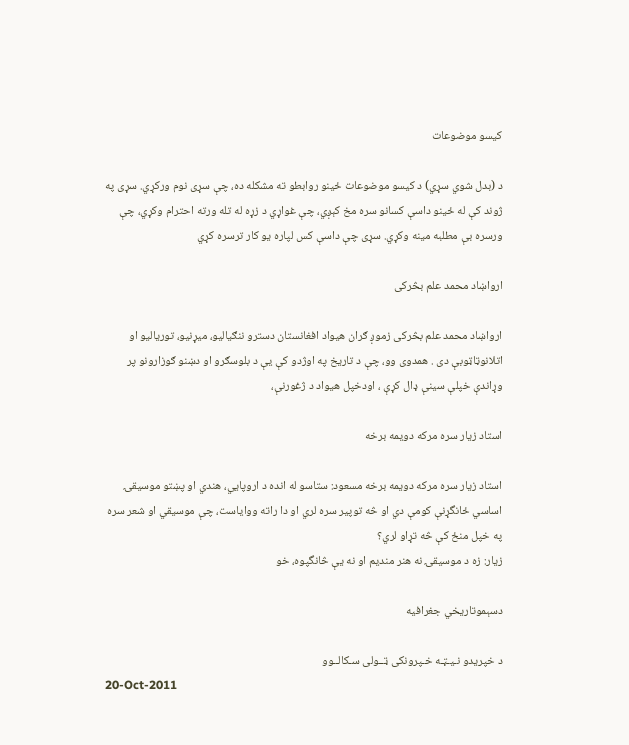كيسو موضوعات

د (بدل شوي سړي) د كيسو موضوعات ځينو روابطو ته مشكله ده، چې سړى نوم وركړي. سړى په ژوند كې له ځينو داسې كسانو سره مخ كېږي، چې غواړي د زړه له تله ورته احترام وكړي، چې ورسره بې مطلبه مينه وكړي. سړى چې داسې كس لپاره يو كار ترسره كړي

ارواښاد محمد علم بڅرکی

ارواښاد محمد علم بڅرکی زموږ ګران هیواد افغانستان دسترو ننګیالیو، میړنیو، توریالیو او اتلانوټاټوبې دی . همدوی وو، چې د تاریخ په اوژدو کې یې د بلوسګرو او دښنو ګوزارونو پر وړاندې خپلې سینې ډال کړې ، اودخپل هیواد د ژغورنې،

استاد زیار سره مرکه دويمه برخه

استاد زیار سره مرکه دويمه برخه مسعود: ستاسو له انده د اروپايي، هندي او پښتو موسيقۍ اساسي ځانگړنې کومې دي او څه توپير سره لري او دا راته وواياست، چې موسيقي او شعر سره په خپل منځ کې څه تړاو لري؟
زيار: زه د موسيقۍ نه هنر منديم او نه يې څانگپوه، خو

دسېموتاريخي جغرافيه

د خپریدو نـيـټـه خـپرونکی ټــولی سـکالــوو
20-Oct-2011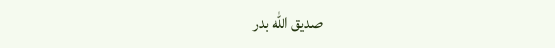صديق الله بدر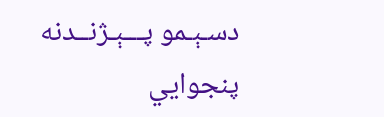دسـېـمو پـــېـژنــدنه پنجوايي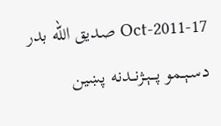17-Oct-2011 صديق الله بدر دسـېـمو پـــېـژنــدنه پښين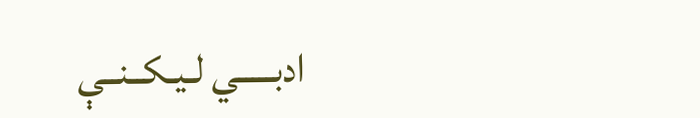ادبـــــي لـيـکــنــې